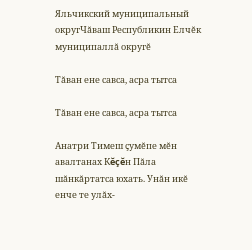Яльчикский муниципальный округЧăваш Республикин Елчĕк муниципаллă округĕ

Тăван ене савса, асра тытса

Тăван ене савса, асра тытса

Анатри Тимеш çумĕпе мĕн авалтанах Кĕçĕн Пăла шăнкăртатса юхать. Унăн икĕ енче те улăх-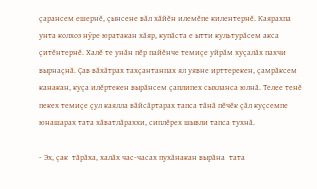çарансем ешернĕ, çынсене вăл хăйĕн илемĕпе килентернĕ. Каярахпа унта колхоз нÿре юратакан хăяр, купăста е ытти культурăсем акса çитĕнтернĕ. Халĕ те унăн пĕр пайĕнче темиçе уйрăм хуçалăх пахчи вырнаçнă. Çав вăхăтрах тахçантанпах ял уявне ирттерекен, çамрăксем канакан, куçа илĕртекен вырăнсем çаплипех сыхланса юлнă. Телее тенĕ пекех темиçе çул каялла вăйсăртарах тапса тăнă пĕчĕк çăл куçсемпе юнашарах тата хăватлăраххи, сиплĕрех шывли тапса тухнă.

- Эх, çак  тăрăха, халăх час-часах пухăнакан вырăна  тата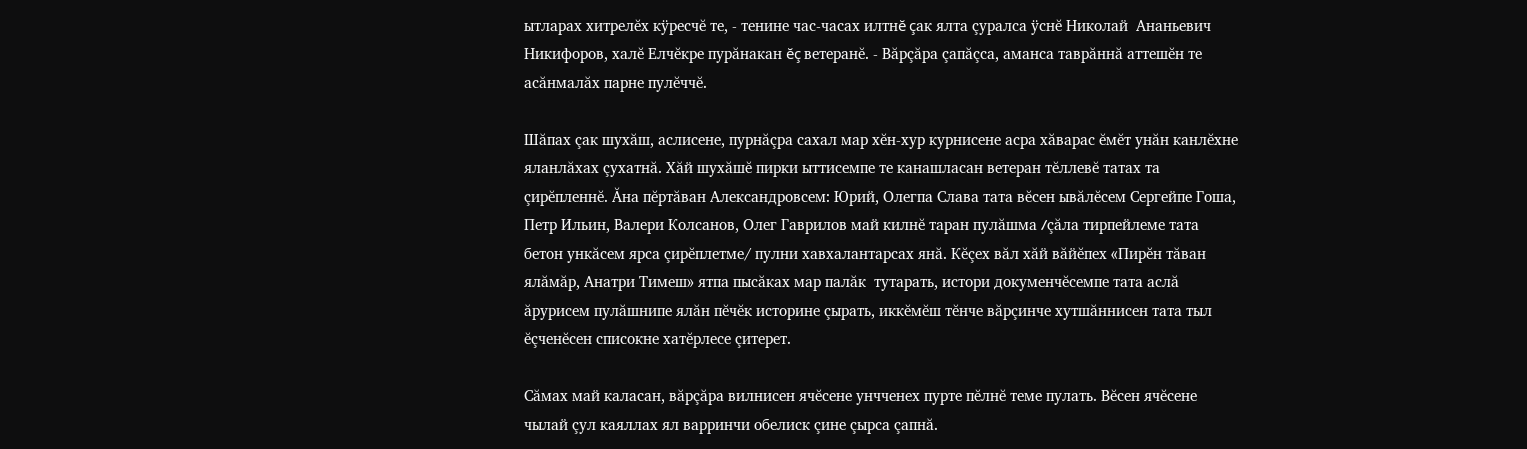ытларах хитрелĕх кÿресчĕ те, - тенине час-часах илтнĕ çак ялта çуралса ÿснĕ Николай  Ананьевич Никифоров, халĕ Елчĕкре пурăнакан ĕç ветеранĕ. - Вăрçăра çапăçса, аманса таврăннă аттешĕн те асăнмалăх парне пулĕччĕ.

Шăпах çак шухăш, аслисене, пурнăçра сахал мар хĕн-хур курнисене асра хăварас ĕмĕт унăн канлĕхне яланлăхах çухатнă. Хăй шухăшĕ пирки ыттисемпе те канашласан ветеран тĕллевĕ татах та çирĕпленнĕ. Ăна пĕртăван Александровсем: Юрий, Олегпа Слава тата вĕсен ывăлĕсем Сергейпе Гоша, Петр Ильин, Валери Колсанов, Олег Гаврилов май килнĕ таран пулăшма /çăла тирпейлеме тата бетон ункăсем ярса çирĕплетме/ пулни хавхалантарсах янă. Кĕçех вăл хăй вăйĕпех «Пирĕн тăван ялăмăр, Анатри Тимеш» ятпа пысăках мар палăк  тутарать, истори докуменчĕсемпе тата аслă ăрурисем пулăшнипе ялăн пĕчĕк историне çырать, иккĕмĕш тĕнче вăрçинче хутшăннисен тата тыл ĕçченĕсен списокне хатĕрлесе çитерет.

Сăмах май каласан, вăрçăра вилнисен ячĕсене унчченех пурте пĕлнĕ теме пулать. Вĕсен ячĕсене чылай çул каяллах ял варринчи обелиск çине çырса çапнă.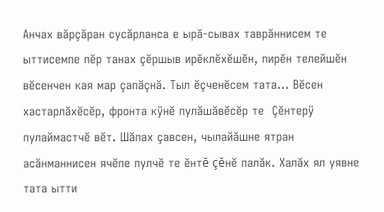Анчах вăрçăран сусăрланса е ырă-сывах таврăннисем те  ыттисемпе пĕр танах çĕршыв ирĕклĕхĕшĕн, пирĕн телейшĕн вĕсенчен кая мар çапăçнă. Тыл ĕçченĕсем тата... Вĕсен хастарлăхĕсĕр, фронта кÿнĕ пулăшăвĕсĕр те  Çĕнтерÿ пулаймастчĕ вĕт. Шăпах çавсен, чылайăшне ятран асăнманнисен ячĕпе пулчĕ те ĕнтĕ çĕнĕ палăк. Халăх ял уявне тата ытти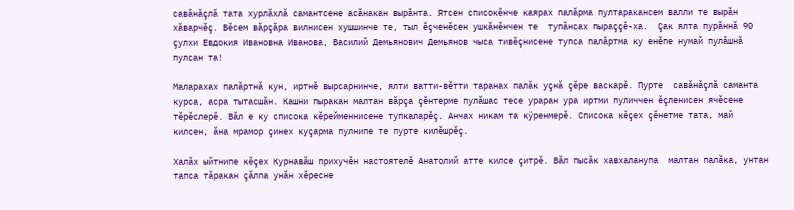савăнăçлă тата хурлăхлă самантсене асăнакан вырăнта. Ятсен списокĕнче каярах палăрма пултаракансем валли те вырăн хăварчĕç. Вĕсем вăрçăра вилнисен хушшинче те, тыл ĕçченĕсен ушкăнĕнчен те  тупăнсах пыраççĕ-ха.  Çак ялта пурăннă 90 çулхи Евдокия Ивановна Иванова, Василий Демьянович Демьянов чыса тивĕçнисене тупса палăртма ку енĕпе нумай пулăшнă пулсан та!

Маларахах палăртнă кун, иртнĕ вырсарнинче, ялти ватти-вĕтти таранах палăк уçнă çĕре васкарĕ. Пурте  савăнăçлă саманта  курса, асра тытасшăн. Кашни пыракан малтан вăрçа çĕнтерме пулăшас тесе ураран ура иртми пуличчен ĕçленисен ячĕсене тĕрĕслерĕ. Вăл е ку списока кĕрейменнисене тупкаларĕç. Анчах никам та кÿренмерĕ. Списока кĕçех çĕнетме тата, май килсен, ăна мрамор çинех куçарма пулнипе те пурте килĕшрĕç.

Халăх ыйтнипе кĕçех Курнавăш прихучĕн настоятелĕ Анатолий атте килсе çитрĕ. Вăл пысăк хавхаланупа  малтан палăка, унтан тапса тăракан çăлпа унăн хĕресне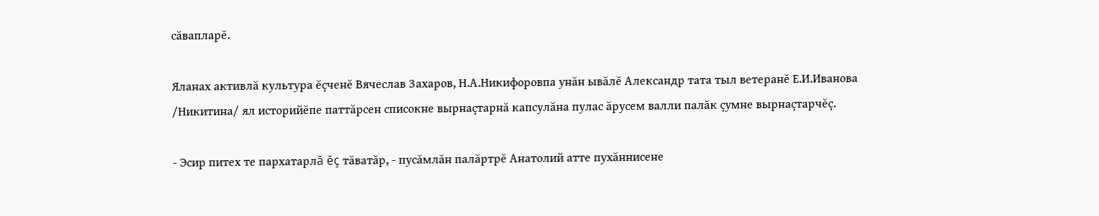сăвапларĕ.

Яланах активлă культура ĕçченĕ Вячеслав Захаров, Н.А.Никифоровпа унăн ывăлĕ Александр тата тыл ветеранĕ Е.И.Иванова /Никитина/ ял историйĕпе паттăрсен списокне вырнаçтарнă капсулăна пулас ăрусем валли палăк çумне вырнаçтарчĕç.

- Эсир питех те пархатарлă ĕç тăватăр, - пусăмлăн палăртрĕ Анатолий атте пухăннисене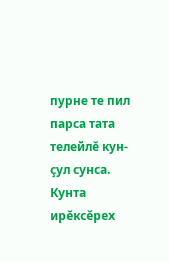пурне те пил парса тата телейлĕ кун-çул сунса. Кунта ирĕксĕрех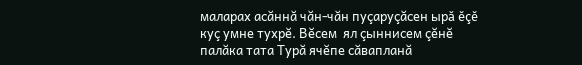маларах асăннă чăн-чăн пуçаруçăсен ырă ĕçĕ куç умне тухрĕ. Вĕсем  ял çыннисем çĕнĕ палăка тата Турă ячĕпе сăвапланă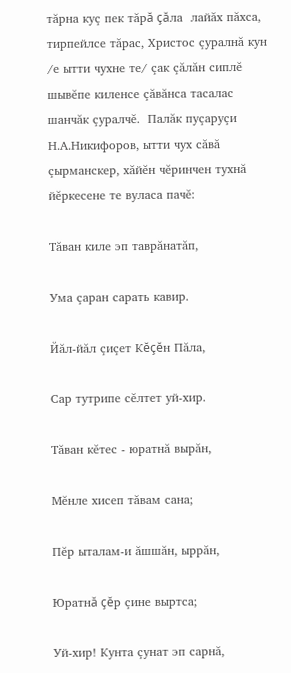тăрна куç пек тăрă çăла  лайăх пăхса, тирпейлсе тăрас, Христос çуралнă кун /е ытти чухне те/ çак çăлăн сиплĕ шывĕпе киленсе çăвăнса тасалас шанчăк çуралчĕ.  Палăк пуçаруçи Н.А.Никифоров, ытти чух сăвă çырманскер, хăйĕн чĕринчен тухнă йĕркесене те вуласа пачĕ:

Тăван киле эп таврăнатăп,

Ума çаран сарать кавир.

Йăл-йăл çиçет Кĕçĕн Пăла,

Сар тутрипе сĕлтет уй-хир.

Тăван кĕтес - юратнă вырăн,

Мĕнле хисеп тăвам сана;

Пĕр ыталам-и ăшшăн, ыррăн,

Юратнă çĕр çине выртса;

Уй-хир! Кунта çунат эп сарнă,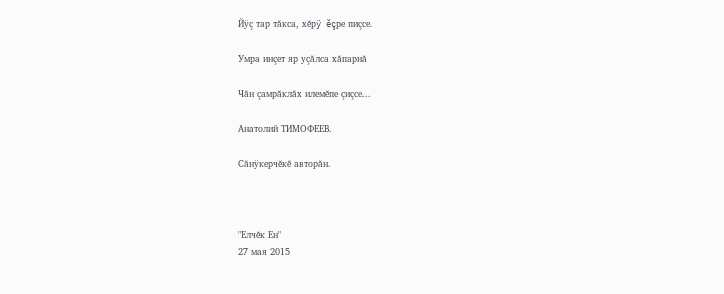Йÿç тар тăкса, хĕрÿ ĕçре пиçсе.

Умра инçет яр уçăлса хăпарнă

Чăн çамрăклăх илемĕпе çиçсе...

Анатолий ТИМОФЕЕВ.

Сăнÿкерчĕкĕ авторăн.



"Елчĕк Ен"
27 мая 2015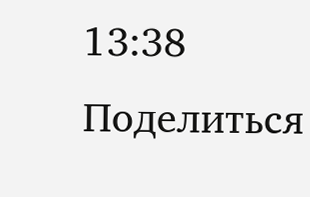13:38
Поделиться